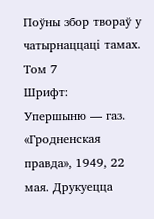Поўны збор твораў у чатырнаццаці тамах. Том 7
Шрифт:
Упершыню — газ. «Гродненская правда», 1949, 22 мая. Друкуецца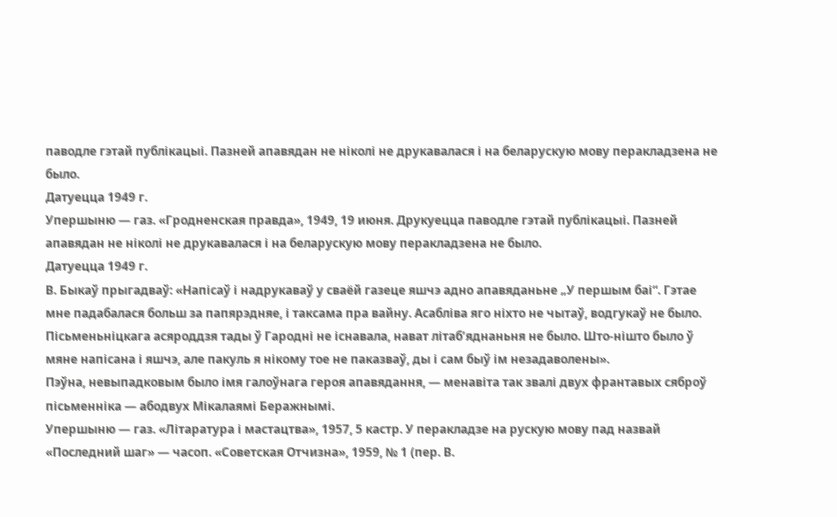паводле гэтай публікацыі. Пазней апавядан не ніколі не друкавалася і на беларускую мову перакладзена не было.
Датуецца 1949 г.
Упершыню — газ. «Гродненская правда», 1949, 19 июня. Друкуецца паводле гэтай публікацыі. Пазней апавядан не ніколі не друкавалася і на беларускую мову перакладзена не было.
Датуецца 1949 г.
В. Быкаў прыгадваў: «Напісаў і надрукаваў у сваёй газеце яшчэ адно апавяданьне „У першым баі“. Гэтае мне падабалася больш за папярэдняе, і таксама пра вайну. Асабліва яго ніхто не чытаў, водгукаў не было. Пісьменьніцкага асяроддзя тады ў Гародні не існавала, нават літаб’яднаньня не было. Што-нішто было ў мяне напісана і яшчэ, але пакуль я нікому тое не паказваў, ды і сам быў ім незадаволены».
Пэўна, невыпадковым было імя галоўнага героя апавядання, — менавіта так звалі двух франтавых сяброў пісьменніка — абодвух Мікалаямі Беражнымі.
Упершыню — газ. «Літаратура і мастацтва», 1957, 5 кастр. У перакладзе на рускую мову пад назвай «Последний шаг» — часоп. «Советская Отчизна», 1959, № 1 (пер. В.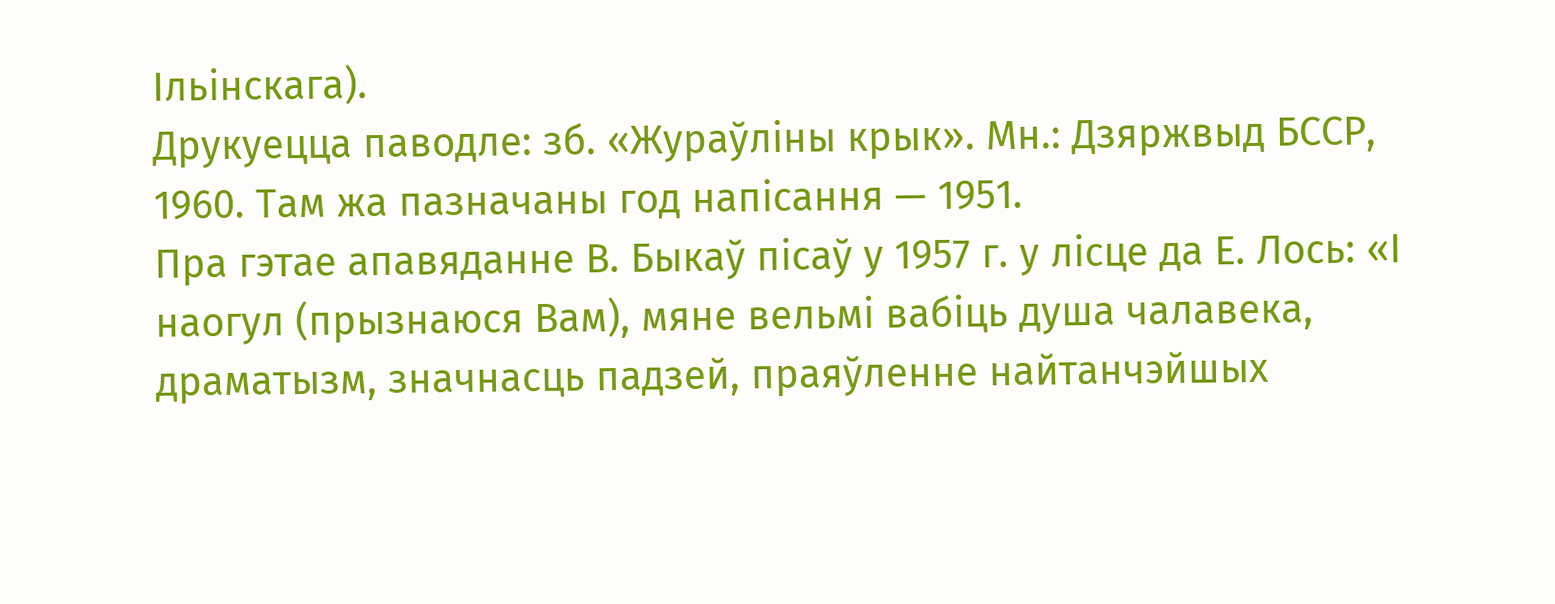Ільінскага).
Друкуецца паводле: зб. «Жураўліны крык». Мн.: Дзяржвыд БССР, 1960. Там жа пазначаны год напісання — 1951.
Пра гэтае апавяданне В. Быкаў пісаў у 1957 г. у лісце да Е. Лось: «І наогул (прызнаюся Вам), мяне вельмі вабіць душа чалавека, драматызм, значнасць падзей, праяўленне найтанчэйшых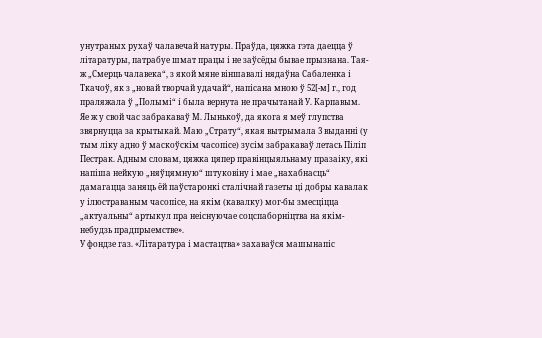унутраных рухаў чалавечай натуры. Праўда, цяжка гэта даецца ў літаратуры, патрабуе шмат працы і не заўсёды бывае прызнана. Тая-ж „Смерць чалавека“, з якой мяне віншавалі нядаўна Сабаленка і Ткачоў, як з „новай творчай удачай“, напісана мною ў 52[-м] г., год праляжала ў „Полымі“ і была вернута не прачытанай У. Карпавым. Яе ж у свой час забракаваў М. Лынькоў, да якога я меў глупства звярнуцца за крытыкай. Маю „Страту“, якая вытрымала 3 выданні (у тым ліку адно ў маскоўскім часопісе) зусім забракаваў летась Піліп Пестрак. Адным словам, цяжка цяпер правінцыяльнаму празаіку, які напіша нейкую „няўцямную“ штуковіну і мае „нахабнасць“ дамагацца заняць ёй паўстаронкі сталічнай газеты ці добры кавалак у ілюстраваным часопісе, на якім (кавалку) мог-бы змесціцца „актуальны“ артыкул пра неіснуючае соцспаборніцтва на якім-небудзь прадпрыемстве».
У фондзе газ. «Літаратура і мастацтва» захаваўся машынапіс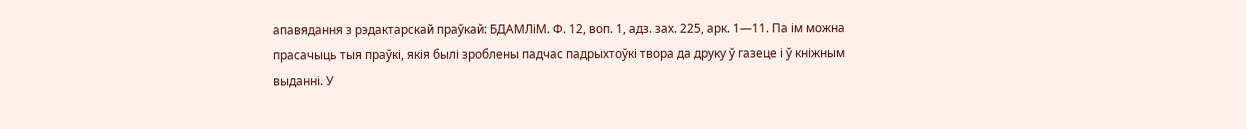апавядання з рэдактарскай праўкай: БДАМЛіМ. Ф. 12, воп. 1, адз. зах. 225, арк. 1—11. Па ім можна прасачыць тыя праўкі, якія былі зроблены падчас падрыхтоўкі твора да друку ў газеце і ў кніжным выданні. У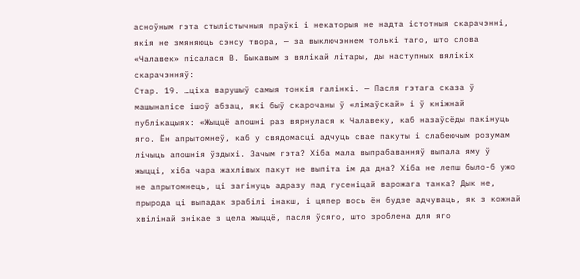асноўным гэта стылістычныя праўкі і некаторыя не надта істотныя скарачэнні, якія не змяняюць сэнсу твора, — за выключэннем толькі таго, што слова «Чалавек» пісалася В. Быкавым з вялікай літары, ды наступных вялікіх скарачэнняў:
Стар. 19. …ціха варушыў самыя тонкія галінкі. — Пасля гэтага сказа ў машынапісе ішоў абзац, які быў скарочаны ў «лімаўскай» і ў кніжнай публікацыях: «Жыццё апошні раз вярнулася к Чалавеку, каб назаўсёды пакінуць яго. Ён апрытомнеў, каб у свядомасці адчуць свае пакуты і слабеючым розумам лічыць апошнія ўздыхі. Зачым гэта? Хіба мала выпрабаванняў выпала яму ў жыцці, хіба чара жахлівых пакут не выпіта ім да дна? Хіба не лепш было-б ужо не апрытомнець, ці загінуць адразу пад гусеніцай варожага танка? Дык не, прырода ці выпадак зрабілі інакш, і цяпер вось ён будзе адчуваць, як з кожнай хвілінай знікае з цела жыццё, пасля ўсяго, што зроблена для яго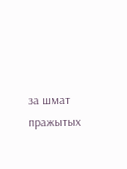за шмат пражытых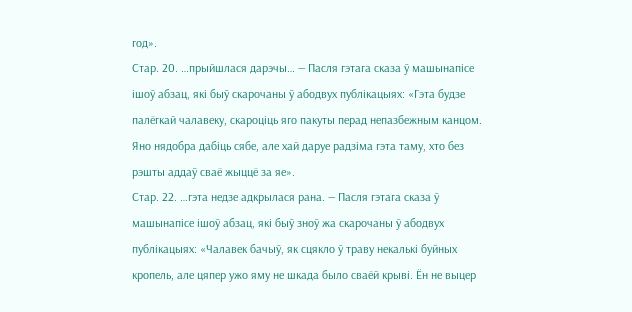год».
Стар. 20. …прыйшлася дарэчы… — Пасля гэтага сказа ў машынапісе ішоў абзац, які быў скарочаны ў абодвух публікацыях: «Гэта будзе палёгкай чалавеку, скароціць яго пакуты перад непазбежным канцом. Яно нядобра дабіць сябе, але хай даруе радзіма гэта таму, хто без рэшты аддаў сваё жыццё за яе».
Стар. 22. …гэта недзе адкрылася рана. — Пасля гэтага сказа ў машынапісе ішоў абзац, які быў зноў жа скарочаны ў абодвух публікацыях: «Чалавек бачыў, як сцякло ў траву некалькі буйных кропель, але цяпер ужо яму не шкада было сваёй крыві. Ён не выцер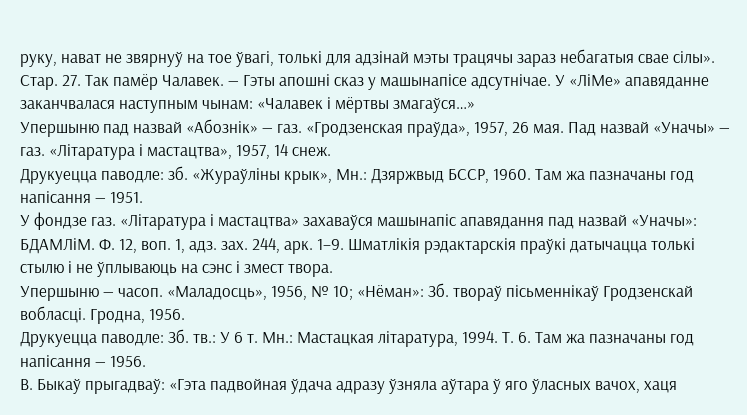руку, нават не звярнуў на тое ўвагі, толькі для адзінай мэты трацячы зараз небагатыя свае сілы».
Стар. 27. Так памёр Чалавек. — Гэты апошні сказ у машынапісе адсутнічае. У «ЛіМе» апавяданне заканчвалася наступным чынам: «Чалавек і мёртвы змагаўся…»
Упершыню пад назвай «Абознік» — газ. «Гродзенская праўда», 1957, 26 мая. Пад назвай «Уначы» — газ. «Літаратура і мастацтва», 1957, 14 снеж.
Друкуецца паводле: зб. «Жураўліны крык», Мн.: Дзяржвыд БССР, 1960. Там жа пазначаны год напісання — 1951.
У фондзе газ. «Літаратура і мастацтва» захаваўся машынапіс апавядання пад назвай «Уначы»: БДАМЛіМ. Ф. 12, воп. 1, адз. зах. 244, арк. 1–9. Шматлікія рэдактарскія праўкі датычацца толькі стылю і не ўплываюць на сэнс і змест твора.
Упершыню — часоп. «Маладосць», 1956, № 10; «Нёман»: Зб. твораў пісьменнікаў Гродзенскай вобласці. Гродна, 1956.
Друкуецца паводле: Зб. тв.: У 6 т. Мн.: Мастацкая літаратура, 1994. Т. 6. Там жа пазначаны год напісання — 1956.
В. Быкаў прыгадваў: «Гэта падвойная ўдача адразу ўзняла аўтара ў яго ўласных вачох, хаця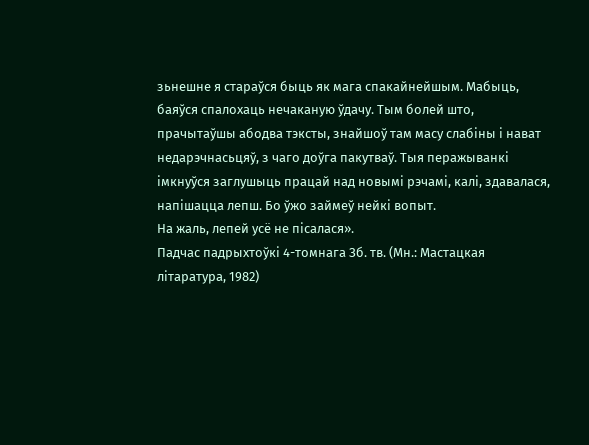зьнешне я стараўся быць як мага спакайнейшым. Мабыць, баяўся спалохаць нечаканую ўдачу. Тым болей што, прачытаўшы абодва тэксты, знайшоў там масу слабіны і нават недарэчнасьцяў, з чаго доўга пакутваў. Тыя перажыванкі імкнуўся заглушыць працай над новымі рэчамі, калі, здавалася, напішацца лепш. Бо ўжо займеў нейкі вопыт.
На жаль, лепей усё не пісалася».
Падчас падрыхтоўкі 4-томнага Зб. тв. (Мн.: Мастацкая літаратура, 1982)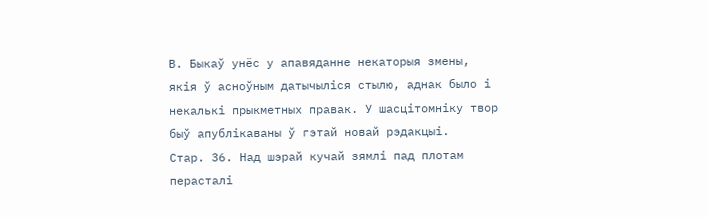В. Быкаў унёс у апавяданне некаторыя змены, якія ў асноўным датычыліся стылю, аднак было і некалькі прыкметных правак. У шасцітомніку твор быў апублікаваны ў гэтай новай рэдакцыі.
Стар. 36. Над шэрай кучай зямлі пад плотам перасталі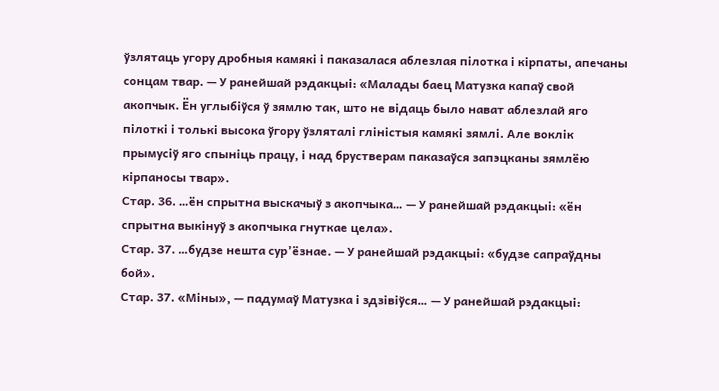ўзлятаць угору дробныя камякі і паказалася аблезлая пілотка і кірпаты, апечаны сонцам твар. — У ранейшай рэдакцыі: «Малады баец Матузка капаў свой акопчык. Ён углыбіўся ў зямлю так, што не відаць было нават аблезлай яго пілоткі і толькі высока ўгору ўзляталі гліністыя камякі зямлі. Але воклік прымусіў яго спыніць працу, і над брустверам паказаўся запэцканы зямлёю кірпаносы твар».
Стар. 36. …ён спрытна выскачыў з акопчыка… — У ранейшай рэдакцыі: «ён спрытна выкінуў з акопчыка гнуткае цела».
Стар. 37. …будзе нешта сур’ёзнае. — У ранейшай рэдакцыі: «будзе сапраўдны бой».
Стар. 37. «Міны», — падумаў Матузка і здзівіўся… — У ранейшай рэдакцыі: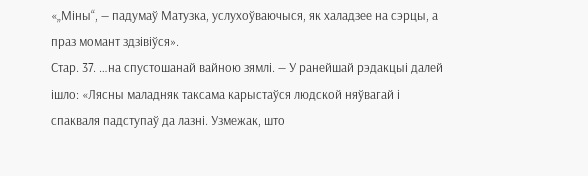«„Міны“, — падумаў Матузка, услухоўваючыся, як халадзее на сэрцы, а праз момант здзівіўся».
Стар. 37. …на спустошанай вайною зямлі. — У ранейшай рэдакцыі далей ішло: «Лясны маладняк таксама карыстаўся людской няўвагай і спакваля падступаў да лазні. Узмежак, што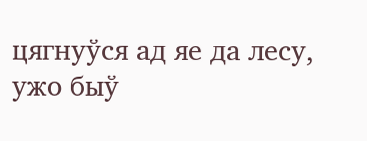цягнуўся ад яе да лесу, ужо быў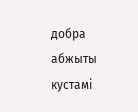добра абжыты кустамі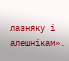лазняку і алешнікам».